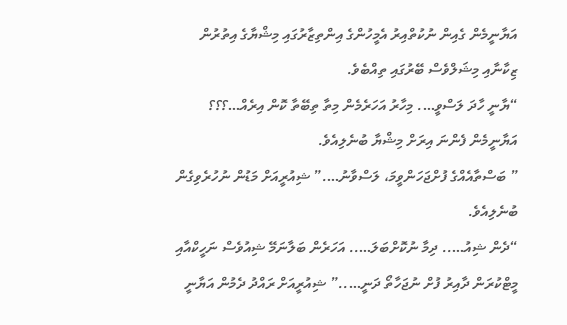އަޔާނީމެން ގެއިން ނުކުތްއިރު އެމީހުންގެ އިންތިޒާރުގައި މިޝްޔާގެ އިތުރުން ޒިކާނާއި މިޝަލްވެސް ބޭރުގައި ތިއްބެވެ.
“ޔާނީ ހާދަ ލަސްވީ…. މިހާރު އަހަރެމެން މިތާ ތިބޭތާ ކޮން އިރެއް…؟؟؟ އަޔާނީމެން ފެންނަ އިރަށް މިޝްޔާ ބުނެލިއެވެ.
” ބަސްތާއެއްގެ ފުށްޖަހަންވީމަ، ލަސްވާނު….” ޝިއުރީއަށް މަޑުން ނުހުރެވިގެން ބުނެލިއެވެ.
“ދެން ޝިއު….. ދިމާ ނުކޮށްބަލަ….. އަހަރެން ބަލާނަމޭ ޝިއުވެސް ނަހީކްއާއި މީޓްކުރަން ދާއިރު ފުށް ނުޖަހާތޯ ދަނީ…..” ޝިއުރީއަށް ރައްދު ދެމުން އަޔާނީ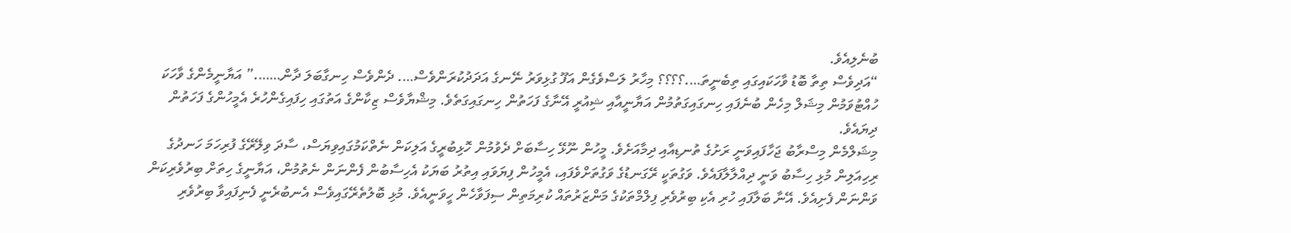ބުނެލިއެވެ.
“އަދިވެސް ތިތާ ބޮޑު ވާހަކައިގައި ތިބެނީތަ….؟؟؟؟ މިހާރު ލަސްވެގެން އަފޫ ގުޅިވަރު ނޭނގެ އަދަދުކުރަންވެސް…. ދެންވެސް ހިނގާބަލަ ދާން…….” އަޔާނީމެންގެ ވާހަކަ ހުއްޓުވަމުން މިޝަލް މިހެން ބުނެފައި ހިނގައިގަތުމުން އަޔާނީއާއި ޝިއުރީ އޭނާގެ ފަހަތުން ހިނގައިގަތެވެ. މިޝްޔާވެސް ޒިކާންގެ އަތުގައި ހިފައިގެންހުރެ އެމީހުންގެ ފަހަތުން ދިޔައެވެ.
މިޝަލްމެން މިސްރާބު ޖަހާފައިވަނީ ރަށުގެ ތުނޑިއާއި ދިމާއަށެވެ. މީހުން ނޫޅޭ ހިސާބަށް ދެވުމުން ހޮޅިބުރީގެ އަލިކަން ނެތްކަމުގައިވިޔަސް، ސާދަ ވިލޭރޭގެ ފުރިހަމަ ހަނދުގެ ރިހިއަލިން މުޅި ހިސާބު ވަނީ ދިއްލާލާފައެވެ. ވަގުތަކީ ރޭގަނޑުގެ ވަގުތަށްވެފައި، އެމީހުން ފިޔަވައި އިތުރު ބަޔަކު އެހިސާބުން ފެންނަން ނެތުމުން، އަޔާނީގެ ހިތަށް ބިރުވެރިކަން ވަންނަން ފެށިއެވެ. އޭނާ ބަލާފައި ހުރި އެކި ބިރުވެރި ފިލްމްތަކުގެ މަންޒަރުތައް ކުރިމަތިން ސިފަވާހެން ހީވަނީއެވެ. މުޅި ބޮލުތެރޭގައިވެސް އެނބުރެނީ ފެނިފައިވާ ބިރުވެރި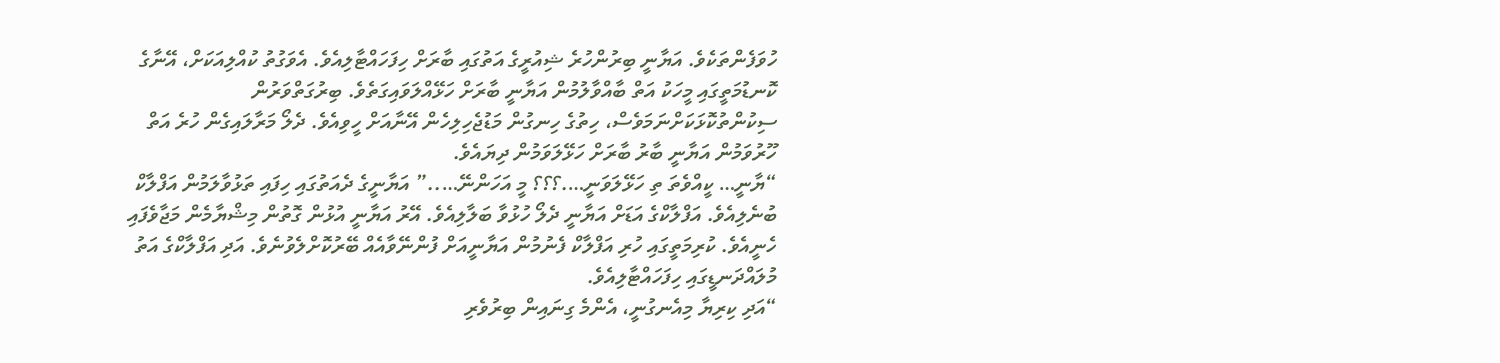ހުވަފެންތަކެވެ. އަޔާނީ ބިރުންހުރެ ޝިއުރީގެ އަތުގައި ބާރަށް ހިފަހައްޓާލިއެވެ. އެވަގުތު ކުއްލިއަކަށް، އޭނާގެ ކޮނޑުމަތީގައި މީހަކު އަތް ބާއްވާލުމުން އަޔާނީ ބާރަށް ހަޅޭއްލަވައިގަތެވެ. ބިރުގަތްވަރުން ސިކުންތުކޮޅަކަށްނަމަވެސް، ހިތުގެ ހިނގުން މަޑުޖެހިލިހެން އޭނާއަށް ހީވިއެވެ. ދެލޯ މަރާލައިގެން ހުރެ އަތް ހޫރުވަމުން އަޔާނީ ބާރު ބާރަށް ހަޅޭލަވަމުން ދިޔައެވެ.
“ޔާނީ… ކީއްވެތަ ތި ހަޅޭލަވަނީ….؟؟؟ މީ އަހަންނޭ…..” އަޔާނީގެ ދެއަތުގައި ހިފައި ތަޅުވާލަމުން އަފްލާކް ބުނެލިއެވެ. އަފްލާކްގެ އަޑަށް އަޔާނީ ދެލޯ ހުޅުވާ ބަލާލިއެވެ. އޭރު އަޔާނީ އުޅުން ގޮތުން މިޝްޔާމެން މަޖާވެފައި ހެނީއެވެ. ކުރިމަތީގައި ހުރި އަފްލާކް ފެނުމުން އަޔާނީއަށް ފުންނޭވާއެއް ބޭރުކޮށްލެވުނެވެ. އަދި އަފްލާކްގެ އަތު މުލައްދަނޑީގައި ހިފަހައްޓާލިއެވެ.
“އަދި ކިރިޔާ މިއެނގުނީ، އެންމެ ގިނައިން ބިރުވެރި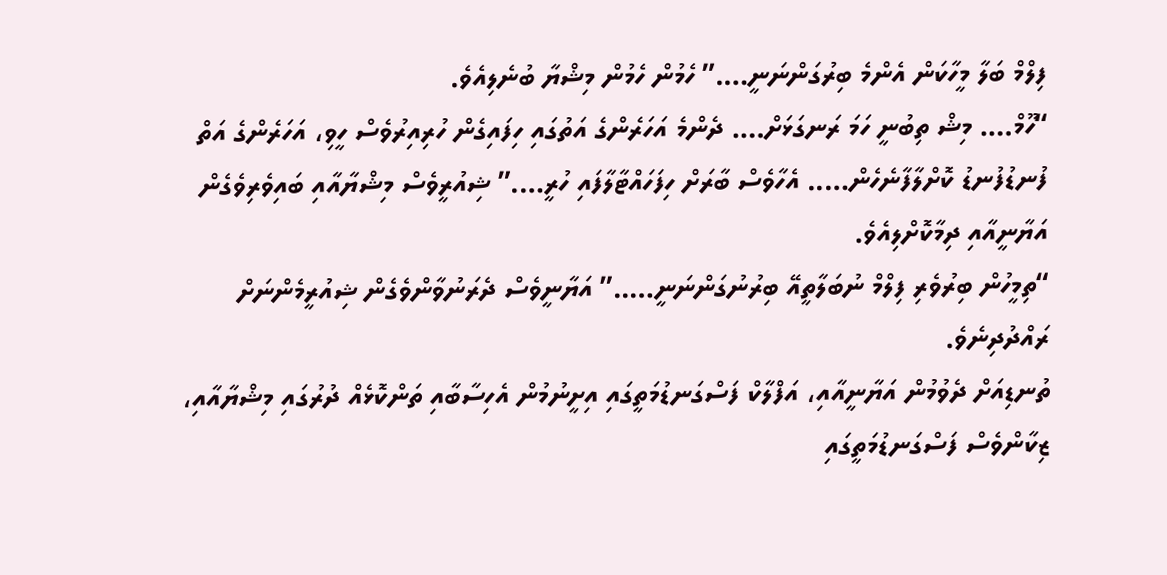ފިލްމް ބަލާ މީހާކަން އެންމެ ބިރުގަންނަނީ….” ހެމުން ހެމުން މިޝްޔާ ބުނެލިއެވެ.
“ހޫމް…. މިޝް ތިބުނީ ހަމަ ރަނގަޅަށް…. ދެންމެ އަހަރެންގެ އަތުގައި ހިފައިގެން ހުރިއިރުވެސް ހީވި، އަހަރެންގެ އަތް ފުނޑުފުނޑު ކޮށްލާފާނެހެން….. އެހާވެސް ބާރަށް ހިފަހައްޓާލާފައި ހުރީ….” ޝިއުރީވެސް މިޝްޔާއާއި ބައިވެރިވެގެން އަޔާނީއާއި ދިމާކޮށްލިއެވެ.
“ތިމީހުން ބިރުވެރި ފިލްމް ނުބަލާތީއޭ ބިރުނުގަންނަނީ…..” އަޔާނީވެސް ދެރަނުވާންވެގެން ޝިއުރީމެންނަށް ރައްދުދިނެވެ.
ތުނޑިއަށް ދެވުމުން އަޔާނީއާއި، އަފްލާކް ފަސްގަނޑުމަތީގައި އިށީނުމުން އެހިސާބާއި ތަންކޮޅެއް ދުރުގައި މިޝްޔާއާއި، ޒިކާންވެސް ފަސްގަނޑުމަތީގައި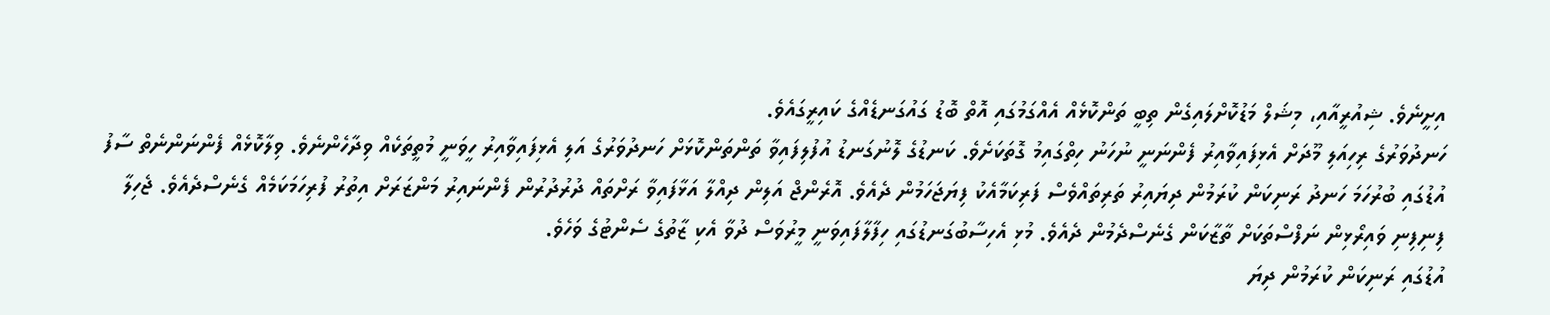އިށީނެވެ. ޝިއުރީއާއި، މިޝަލް މަޑުކޮށްލައިގެން ތިބީ ތަންކޮޅެއް އެއްގަމުގައި އޮތް ބޮޑު ގައުގަނޑެއްގެ ކައިރީގައެވެ.
ހަނދުވަރުގެ ރިހިއަލި މޫދަށް އެޅިފައިވާއިރު ފެންނަނީ ނުހަނު ހިތްގައިމު ގޮތަކަށެވެ. ކަނޑުގެ ލޮނުގަނޑު އުފުލިފައިވާ ތަންތަންކޮޅަށް ހަނދުވަރުގެ އަލި އެޅިފައިވާއިރު ހީވަނީ މުތީތަކެއް ވިދާހެންނެވެ. ވިލާކޮޅެއް ފެންނަންނެތް ސާފު އުޑުގައި ބުރުހަމަ ހަނދު ރަނިކަން ކުރަމުން ދިޔައިރު ތަރިތައްވެސް ފަރިކަމާއެކު ފިޔަޖަހަމުން ދެއެވެ. އޮރެންޖް އަލިން ދިއްލާ އަޅާފައިވާ ރަށްތައް ދުރުދުރުން ފެންނައިރު މަންޒަރަށް އިތުރު ފުރިހަމަކަމެއް ގެނެސްދެއެވެ. ޖެހިލާ ފިނިފިނި ވައިރޯޅިން ނަފްސްތަކަށް ތާޒާކަން ގެނެސްދެމުން ދެއެވެ. މުޅި އެހިސާބުގަނޑުގައި ހިފާލާފައިވަނީ މީރުވަސް ދުވާ އެކި ޒާތުގެ ސެންޓުގެ ވަހެވެ.
އުޑުގައި ރަނިކަން ކުރަމުން ދިޔަ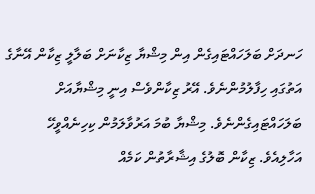ހަނދަށް ބަލަހައްޓައިގެން އިން މިޝްޔާ ޒިކާނަށް ބަލާލީ ޒިކާން އޭނާގެ އަތުގައި ހިފާލުމުންނެވެ. އޭރު ޒިކާންވެސް އިނީ މިޝްޔާއަށް ބަލަހައްޓައިގެންނެވެ. މިޝްޔާ ބުމަ އަރުވާލަމުން ކިހިނެއްވީހޭ އަހާލިއެވެ. ޒިކާން ބޮލުގެ އިޝާރާތުން ކަމެއް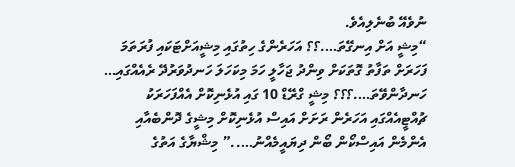ނުވެއޭ ބުނެލިއެވެ.
“މިޝީ އަށް އިނގޭތަ….؟؟ އަހަރެންގެ ހިތުގައި މިޝީއަށްޓަކައި ފުރަތަމަ ފަހަރަށް ތަފާތު ގޮތަކަށް ވިންދު ޖަހާލީ ހަމަ މިކަހަލަ ހަނދުވަރުދޭ ރެއެއްގައި… ހަނދާންވޭތަ….؟؟؟ މިޝީ ގްރޭޑް 10 ގައި އުޅެނިކޮށް އެއްފަހަރަކު ޗުއްޓީއެއްގައި އަހަރެން ރަށަށް އައިސް އުޅެނިކޮށް މިޝީގެ ދޮންބެއާއި އެންމެން އައިސްކޯން ބޯން ދިޔައީމެއްނު…..” މިޝްޔާގެ އަތުގެ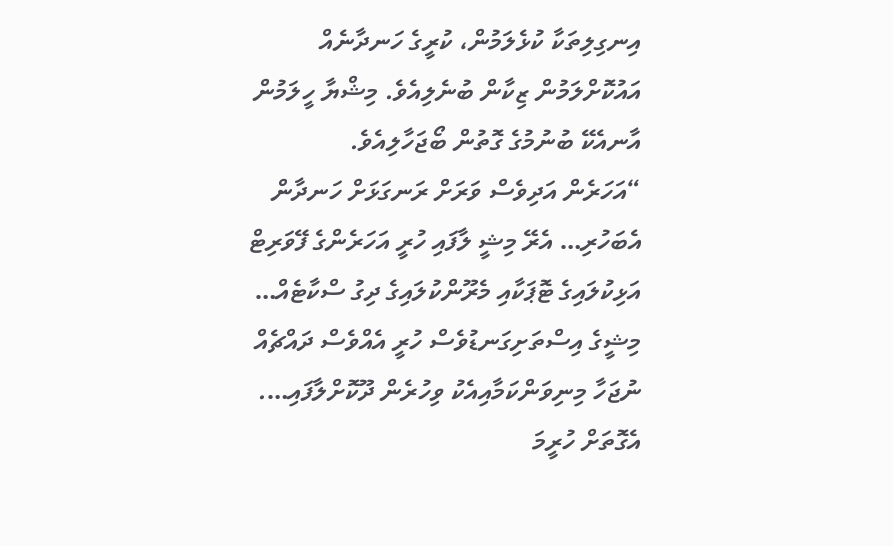އިނގިލިތަކާ ކުޅެލަމުން، ކުރީގެ ހަނދާނެއް އައުކޮށްލަމުން ޒިކާން ބުނެލިއެވެ. މިޝްޔާ ހީލަމުން އާނއެކޭ ބުނުމުގެ ގޮތުން ބޯޖަހާލިއެވެ.
“އަހަރެން އަދިވެސް ވަރަށް ރަނގަޅަށް ހަނދާން އެބަހުރި… އެރޭ މިޝީ ލާފައި ހުރީ އަހަރެންގެ ފޭވަރިޓް އަޅިކުލައިގެ ޓޮޕަކާއި މެރޫންކުލައިގެ ދިގު ސްކާޓެއް… މިޝީގެ އިސްތަށިގަނޑުވެސް ހުރީ އެއްވެސް ދައްޗެއް ނުޖަހާ މިނިވަންކަމާއިއެކު ވިހުރެން ދޫކޮށްލާފައި…. އެގޮތަށް ހުރީމަ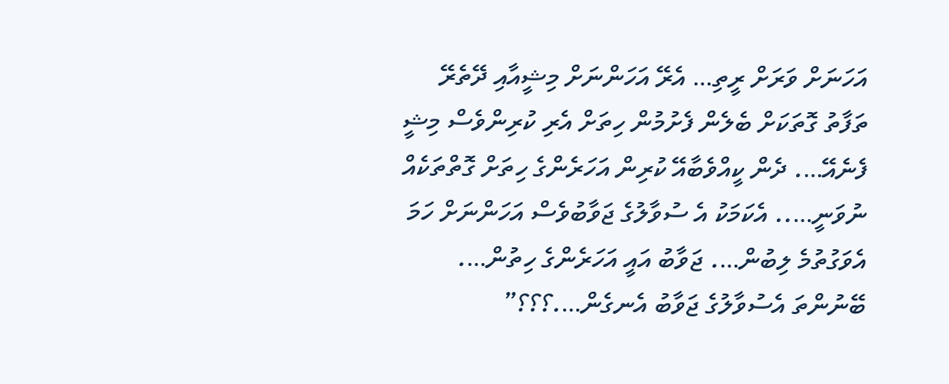އަހަނަށް ވަރަށް ރީތި… އެރޭ އަހަންނަށް މިޝީއާއި ދޭތެރޭ ތަފާތު ގޮތަކަށް ބެލެން ފެށުމުން ހިތަށް އެރި ކުރިންވެސް މިޝީ ފެނެއޭ…. ދެން ކީއްވެބާއޭ ކުރިން އަހަރެންގެ ހިތަށް ގޮތްތަކެއް ނުވަނީ….. އެކަމަކު އެ ސުވާލުގެ ޖަވާބުވެސް އަހަންނަށް ހަމަ އެވަގުތުމެ ލިބުން…. ޖަވާބު އައީ އަހަރެންގެ ހިތުން…. ބޭނުންތަ އެސުވާލުގެ ޖަވާބު އެނގެން….؟؟؟”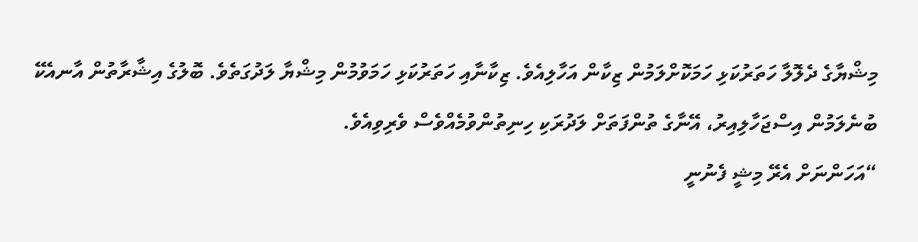މިޝްޔާގެ ދެލޮލާ ހަތަރުކަޅި ހަމަކޮށްލަމުން ޒިކާން އަހާލިއެވެ. ޒިކާނާއި ހަތަރުކަޅި ހަމަވުމުން މިޝްޔާ ލަދުގަތެވެ. ބޮލުގެ އިޝާރާތުން އާނއެކޭ ބުނެލަމުން އިސްޖަހާލިއިރު، އޭނާގެ ތުންފަތަށް ލަދުރަކި ހިނިތުންވުމެއްވެސް ވެރިވިއެވެ.
“އަހަންނަށް އެރޭ މިޝީ ފެނުނީ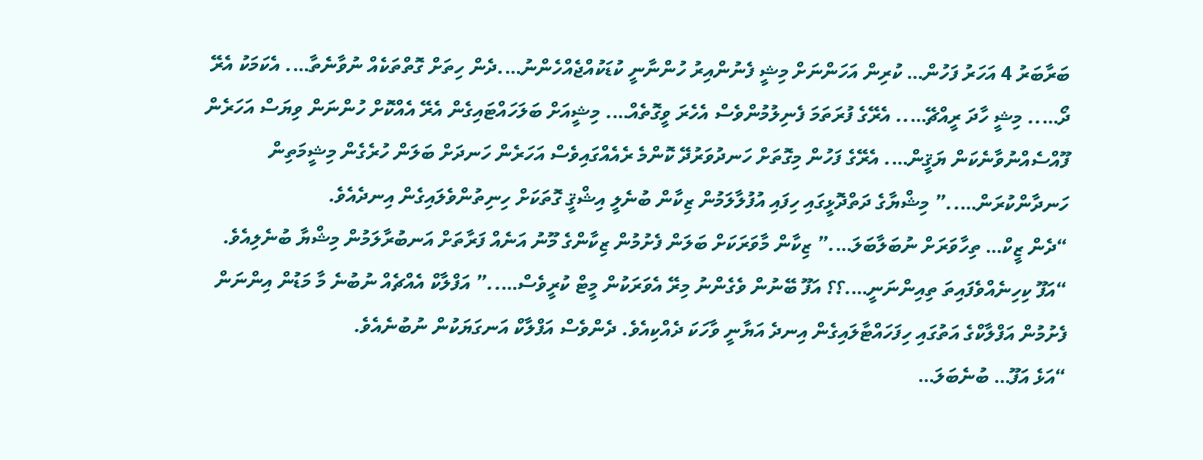ބަރާބަރު 4 އަހަރު ފަހުން… ކުރިން އަހަންނަށް މިޝީ ފެނުންއިރު ހުންނާނީ ކުޑަކުއްޖެއްހެންނު….ދެން ހިތަށް ގޮތްތަކެއް ނުވާނެތާ…. އެކަމަކު އެރޭ ދޯ….. މިޝީ ހާދަ ރީއްޗޭ….. އެރޭގެ ފުރަތަމަ ފެނިލުމުންވެސް އެހެރަ ވީގޮތެއް…. މިޝީއަށް ބަލަހައްޓައިގެން އެރޭ އެއްކޮށް ހުންނަން ވިޔަސް އަހަރެން ފޫއްސެއްނުވާނެކަން ޔަޤީން…. އެރޭގެ ފަހުން މިގޮތަށް ހަނދުވަރުދޭ ކޮންމެ ރެއެއްގައިވެސް އަހަރެން ހަނދަށް ބަލަން ހުރެގެން މިޝީމަތިން ހަނދާންކުރަން…..” މިޝްޔާގެ ދަތްދޮޅީގައި ހިފައި އުފުލާލަމުން ޒިކާން ބުނެލީ އިޝްޤީ ގޮތަކަށް ހިނިތުންވެލައިގެން އިނދެއެވެ.
“ދެން ޒީކް… ތިހާވަރަށް ނުބަލާބަލަ….” ޒިކާން މާވަރަކަށް ބަލަން ފެށުމުން ޒިކާންގެ މޫނު އަނެއް ފަރާތަށް އަނބުރާލަމުން މިޝްޔާ ބުނެލިއެވެ.
“އަފޫ ކިހިނެއްވެފައިތަ ތިއިންނަނީ….؟؟ އަފޫ ބޭނުން ވެގެންނު މިރޭ އެވަރަކުން މީޓް ކުރީވެސް…..” އަފްލާކް އެއްޗެއް ނުބުނެ މާ މަޑުން އިންނަން ފެށުމުން އަފްލާކްގެ އަތުގައި ހިފަހައްޓާލައިގެން އިނދެ އަޔާނީ ވާހަކަ ދެއްކިއެވެ. ދެންވެސް އަފްލާކް އަނގަޔަކުން ނުބުނެއެވެ.
“އަޅެ އަފޫ… ބުނެބަލަ…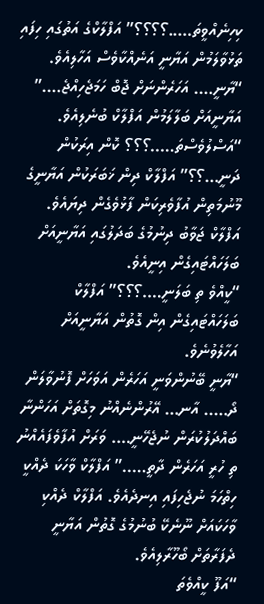ކިހިނެއްވީތަ…..؟؟؟؟” އަފްލާކްގެ އަތުގައި ހިފައި ތަޅުވާލަމުން އަޔާނީ އަނެއްކާވެސް އަހާލިއެވެ.
“ޔާނީ…. އަހަރެންނަށް ޖޮބް ހަމަޖެހިއްޖެ….” އަޔާނީއަށް ބަލާލަމުން އަފްލާކް ބުނެލިއެވެ.
“އަސްލުވެސްތަ…..؟؟؟ ކޮން އިރަކުން ދަނީ…؟؟” އަފްލާކް ދިން ޚަބަރަކުން އަޔާނީގެ މޫނުމަތިން އުފާވެރިކަން ފާޅުވެގެން ދިޔައެވެ. އަފްލާކް ޖަވާބު ދިނުމުގެ ބަދަލުގައި އަޔާނީއަށް ބަލަހައްޓައިގެން އިނީއެވެ.
“ކީއްވެ ތި ބަލަނީ….؟؟؟” އަފްލާކް ބަލަހައްޓައިގެން އިން ގޮތުން އަޔާނީއަށް އަހާލެވުނެވެ.
“ޔާނީ ބޭނުންވަނީ އަހަރެން އަވަހަށް ފޮނުވާލަން ދޯ….. އާނ… އޭރުންނެއްނު މިގޮތަށް އަހަންނާ ބައްދަލުކުރަން ނުޖެހޭނީ…. ވަރަށް އުފާވެފައެއްނު ތި ހުރީ އަހަރެން ދާތީ…..” އަފްލާކް ވާހަކަ ދެއްކީ ހިތްހަމަ ނުޖެހިފައި އިނދެއެވެ. އަފްލާކް ދެއްކި ވާހަކައަށް ނޫނެކޭ ބުނުމުގެ ގޮތުން އަޔާނީ ދެފަރާތަށް ބޯހޫރާލިއެވެ.
“އަފޫ ކީއްވެތަ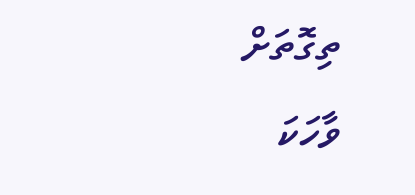ތިގޮތަށް ވާހަކަ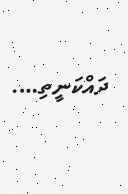ދައްކަނީތި….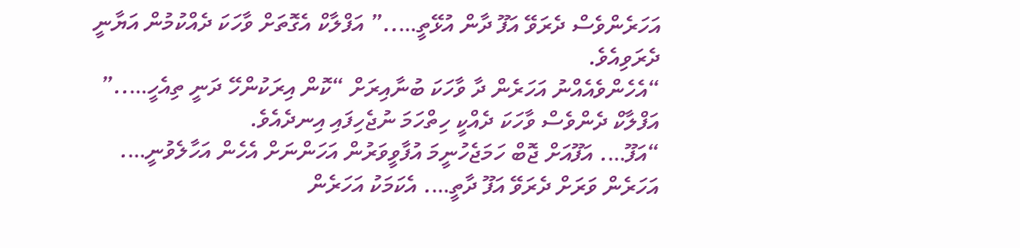އަހަރެންވެސް ދެރަވޭ އަފޫ ދާން އުޅޭތީ…..” އަފްލާކް އެގޮތަށް ވާހަކަ ދެއްކުމުން އަޔާނީ ދެރަވިއެވެ.
“އެހެންވެއެއްނު އަހަރެން ދާ ވާހަކަ ބުނާއިރަށް “ކޮން އިރަކުންހޭ ދަނީ ތިއެހީ…..” އަފްލާކް ދެންވެސް ވާހަކަ ދެއްކީ ހިތްހަމަ ނުޖެހިފައި އިނދެއެވެ.
“އަފޫ…. އަފޫއަށް ޖޮބް ހަމަޖެހުނީމަ އުފާވީވަރުން އަހަންނަށް އެހެން އަހާލެވުނީ…. އަހަރެން ވަރަށް ދެރަވޭ އަފޫ ދާތީ…. އެކަމަކު އަހަރެން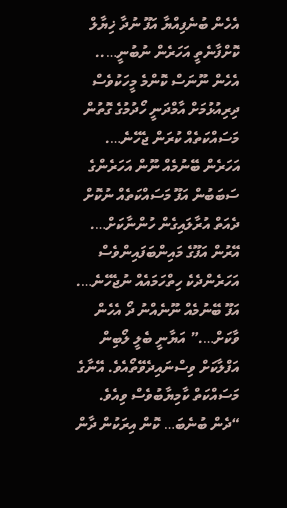އެހެން ބުނެފިއްޔާ އަފޫ ނުދާ ޚިޔާލް ކޮށްފާނެތީ އަހަރެން ނުބުނީ….. އެހެން ނޫނަސް ކޮންމެ މީހަކުވެސް ދިރިއުޅުމަށް އާމްދަނީ ހޯދުމުގެ ގޮތުން މަސައްކަތެއް ކުރަން ޖެހޭނެ…. އަހަރެން ބޭނުމެއް ނޫން އަހަރެންގެ ސަބަބުން އަފޫ މަސައްކަތެއް ނުކޮށް ދެއަތް އުރާލައިގެން ހުންނާކަށް…. އޭރުން އަފޫގެ މައިންބަފައިންވެސް އަހަރެންދެކެ ހިތްހަމައެއް ނުޖެހޭނެ…. އަފޫ ބޭނުމެއް ނޫނެއްނު ދޯ އެހެން ވާކަށް….” އަޔާނީ ބެލީ ލޯބިން އަފްލާކަށް ވިސްނައިދެވޭތޯއެވެ. އޭނާގެ މަސައްކަތް ކާމިޔާބުވެސް ވިއެވެ.
“ދެން ބުނެބަ… ކޮން އިރަކުން ދާން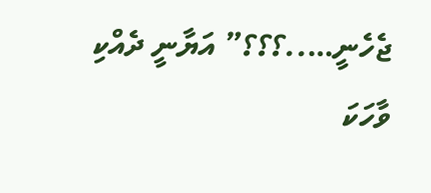ޖެހެނީ…..؟؟؟” އަޔާނީ ދެއްކި ވާހަކަ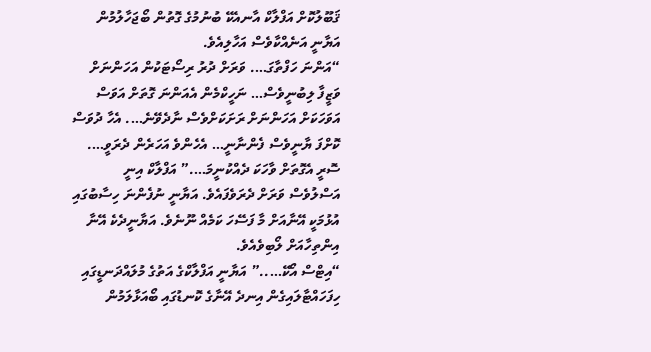ޤަބޫލުކޮށް އަފްލާކް އާނއެކޭ ބުނުމުގެ ގޮތުން ބޯޖަހާލުމުން އަޔާނީ އަނެއްކާވެސް އަހާލިއެވެ.
“އަންނަ ހަފްތާގަ…. ވަރަށް ދުރު ރިސޯޓަކުން އަހަންނަށް ވަޒީފާ ލިބުނީވެސް… ނަހީކްމެން އެއަންނަ ގޮތަށް އަވަސް އަވަހަކަށް އަހަންނަށް ރަށަކަށްވެސް ނާދެވޭނެ…. އެހާ ދުވަސް ކޮށްފަ ޔާނީވެސް ފެންނާނީ… އެހެންވެ އަހަރެން ދެރަވީ…. ސޮރީ އެގޮތަށް ވާހަކަ ދެއްކުނީމަ….” އަފްލާކް އިނީ އަސްލުވެސް ވަރަށް ދެރަވެފައެވެ. އަޔާނީ ނުފެންނަ ހިސާބުގައި އުޅުމަކީ އޭނާއަށް މާ ފަސޭހަ ކަމެއް ނޫނެވެ. އަޔާނީދެކެ އޭނާ އިންތިހާއަށް ލޯބިވެއެވެ.
“އިޓްސް އޯކޭ…..” އަޔާނީ އަފްލާކްގެ އަތުގެ މުލައްދަނޑީގައި ހިފަހައްޓާލައިގެން އިނދެ އޭނާގެ ކޮނޑުގައި ބޯއަޅާލަމުން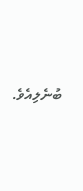ބުނެލިއެވެ.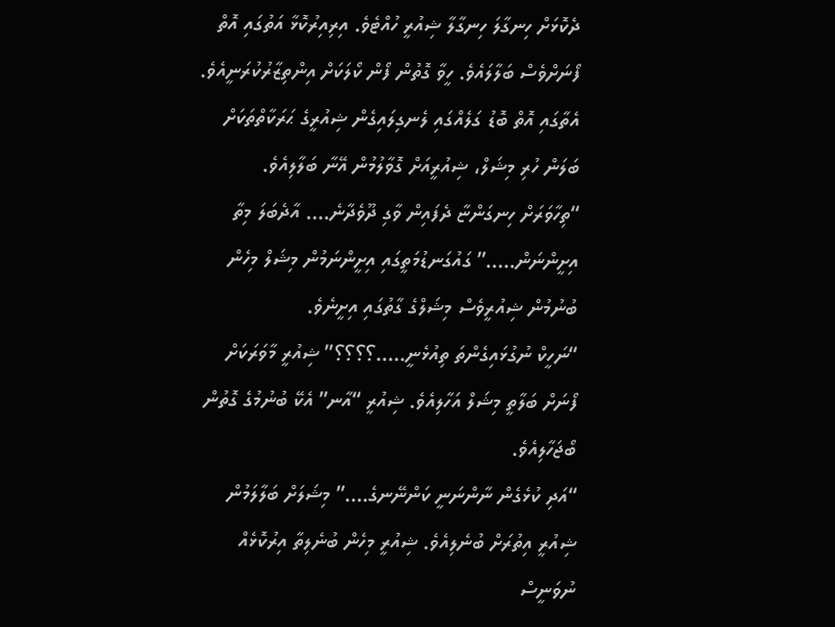ދެކޮޅަށް ހިނގާލަ ހިނގާލާ ޝިއުރީ ހުއްޓެވެ. އިރިއިރުކޮޅާ އަތުގައި އޮތް ފޯނަށްވެސް ބަލާލައެވެ. ހީވާ ގޮތުން ފޯން ކޯލަކަށް އިންތިޒާރުކުރަނީއެވެ. އެތާގައި އޮތް ބޮޑު ގަލެއްގައި ލެނގިލައިގެން ޝިއުރީގެ ޙަރަކާތްތަކަށް ބަލަން ހުރި މިޝަލް، ޝިއުރީއަށް ގޮވާލުމުން އޭނާ ބަލާލިއެވެ.
“ތިހާވަރަށް ހިނގަންޏާ ދެފައިން ވާގި ދޫވެދާނެ…. އާދެބަލަ މިތާ އިށީންނަން…..” ގައުގަނޑުމަތީގައި އިށީންނަމުން މިޝަލް މިހެން ބުނުމުން ޝިއުރީވެސް މިޝަލްގެ ގާތުގައި އިށީނެވެ.
“ނަހީކް ނުގުޅައިގެންތަ ތިއުޅެނީ…..؟؟؟؟” ޝިއުރީ މާވަރަކަށް ފޯނަށް ބަލާތީ މިޝަލް އަހާލިއެވެ. ޝިއުރީ “އާނ” އެކޭ ބުނުމުގެ ގޮތުން ބޯޖަހާލިއެވެ.
“އަދި ކުޅެގެން ނާންނަނީ ކަންނޭނގެ….” މިޝަލަށް ބަލާލަމުން ޝިއުރީ އިތުރަށް ބުނެލިއެވެ. ޝިއުރީ މިހެން ބުނެލިތާ އިރުކޮޅެއް ނުވަނީސް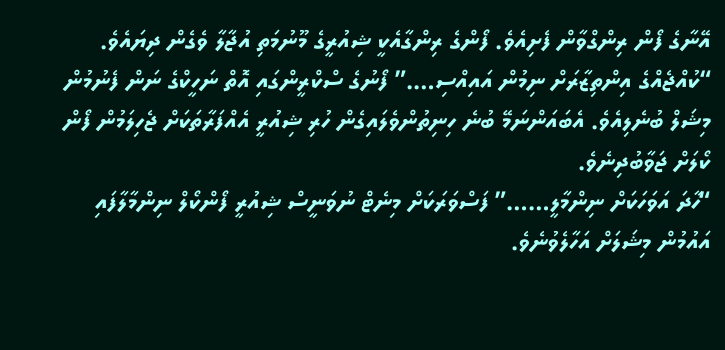އޭނާގެ ފޯން ރިންގްވާން ފެށިއެވެ. ފޯންގެ ރިންގާއެކީ ޝިއުރީގެ މޫނުމަތި އުޖާލާ ވެގެން ދިޔައެވެ.
“ކުއްޖެއްގެ އިންތިޒާރަށް ނިމުން އައިއްސި….” ފޯނުގެ ސްކްރީންގައި އޮތް ނަހީކްގެ ނަން ފެނުމުން މިޝަލް ބުނެލިއެވެ. އެބައަންނަމޭ ބުނެ ހިނިތުންވެލައިގެން ހުރި ޝިއުރީ އެއްފަރާތަކަށް ޖެހިލަމުން ފޯން ކޯލަށް ޖަވާބުދިނެވެ.
“ހާދަ އަވަހަކަށް ނިންމާލީ……” ފަސްވަރަކަށް މިނެޓް ނުވަނީސް ޝިއުރީ ފޯންކޯލް ނިންމާލާފައި އައުމުން މިޝަލަށް އަހާލެވުނެވެ.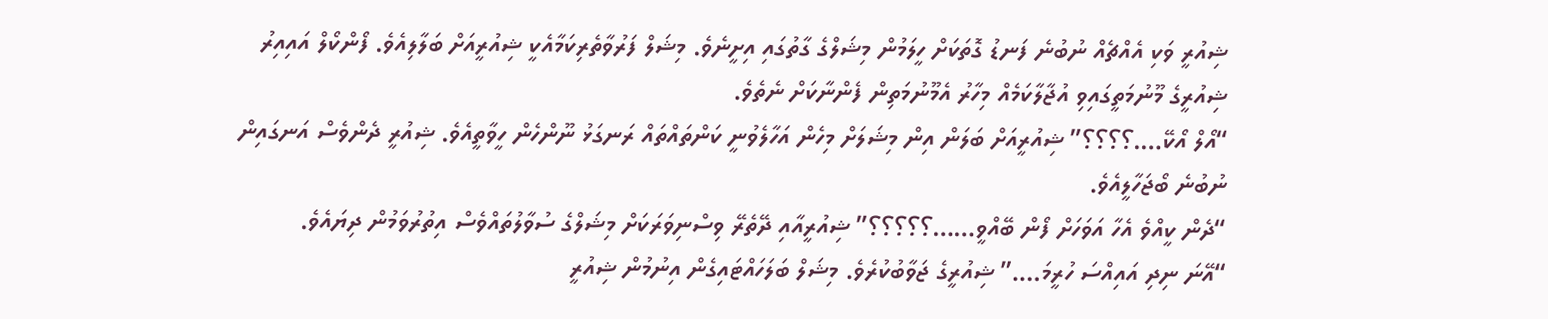ޝިއުރީ ވަކި އެއްޗެއް ނުބުނެ ފަނޑު ގޮތަކަށް ހީލަމުން މިޝަލްގެ ގާތުގައި އިށީނެވެ. މިޝަލް ފަރުވާތެރިކަމާއެކީ ޝިއުރީއަށް ބަލާލިއެވެ. ފޯންކޯލް އައިއިރު ޝިއުރީގެ މޫނުމަތީގައިވި އުޖާލާކަމެއް މިހާރު އެމޫނުމަތިން ފެންނާކަށް ނެތެވެ.
“އޯލް އޯކޭ….؟؟؟؟” ޝިއުރީއަށް ބަލަން އިން މިޝަލަށް މިހެން އަހާލެވުނީ ކަންތައްތައް ރަނގަޅު ނޫންހެން ހީވާތީއެވެ. ޝިއުރީ ދެންވެސް އަނގައިން ނުބުނެ ބޯޖަހާލީއެވެ.
“ދެން ކީއްވެ އެހާ އަވަހަށް ފޯން ބޭއްވީ……؟؟؟؟؟” ޝިއުރީއާއި ދޭތެރޭ ވިސްނިވަރަކަށް މިޝަލްގެ ސުވާލުތައްވެސް އިތުރުވަމުން ދިޔައެވެ.
“އޭނަ ނިދި އައިއްސަ ހުރީމަ….” ޝިއުރީގެ ޖަވާބުކުރެވެ. މިޝަލް ބަލަހައްޓައިގެން އިނުމުން ޝިއުރީ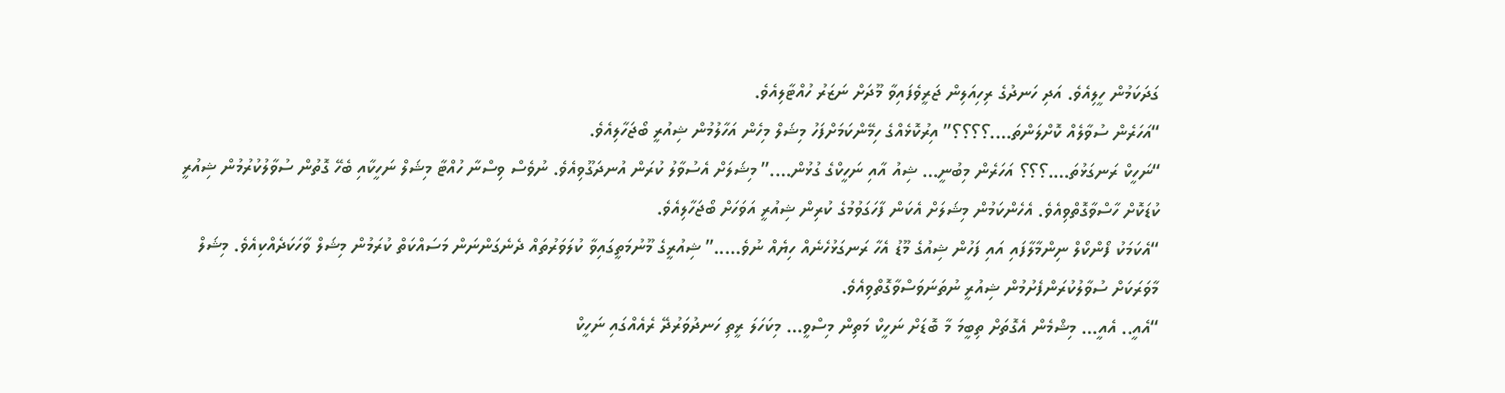ގަދަކަމުން ހީލިއެވެ. އަދި ހަނދުގެ ރިހިއަލިން ޖަރީވެފައިވާ މޫދަށް ނަޒަރު ހުއްޓާލިއެވެ.
“އަހަރެން ސުވާލެއް ކޮށްލަންތަ….؟؟؟؟” އިރުކޮޅެއްގެ ހިމޭންކަމަށްފަހު މިޝަލް މިހެން އަހާލުމުން ޝިއުރީ ބޯޖަހާލިއެވެ.
“ނަހީކް ރަނގަޅުތަ….؟؟؟ އަހަރެން މިބުނީ… ޝިއު އާއި ނަހީކްގެ ގުޅުން….” މިޝަލަށް އެސުވާލު ކުރަން އުނދަގޫވިއެވެ. ނުވެސް ވިސްނާ ހުއްޓާ މިޝަލް ނަހީކާއި ބެހޭ ގޮތުން ސުވާލުކުރުމުން ޝިއުރީ ކުޑަކޮށް ހާސްވާގޮތްވިއެވެ. އެހެންކަމުން މިޝަލަށް އެކަން ފާހަގަވުމުގެ ކުރިން ޝިއުރީ އަވަހަށް ބޯޖަހާލިއެވެ.
“އެކަމަކު ފޯންކޯލް ނިންމާލާފައި އައި ފަހުން ޝިއުގެ މޫޑު އެހާ ރަނގަޅުހެނެއް ހިޔެއް ނުވެ…..” ޝިއުރީގެ މޫނުމަތީގައިވާ ކުލަވަރުތައް ދެނެގަންނަން މަސައްކަތް ކުރަމުން މިޝަލް ވާހަކަދެއްކިއެވެ. މިޝަލް މާވަރަކަށް ސުވާލުކުރަންފެށުމުން ޝިއުރީ ނުތަނަވަސްވާގޮތްވިއެވެ.
“އެއީ.. އެއީ… މިޝްމެން އެގޮތަށް ތިބީމަ މާ ބޮޑަށް ނަހީކް މަތިން މިސްވީ… މިކަހަލަ ރީތި ހަނދުވަރުދޭ ރެއެއްގައި ނަހީކް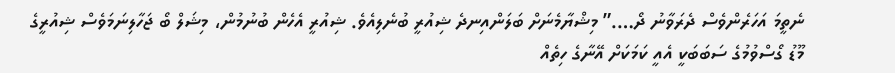ނެތީމަ އަހަރެންވެސް ދެރަވާނު ދޯ….” މިޝްޔާމެނަށް ބަލަންއިނދެ ޝިއުރީ ބުނެލިއެވެ. ޝިއުރީ އެހެން ބުނުމުން، މިޝަލް ބޯ ޖަހާލިނަމަވެސް ޝިއުރީގެ މޫޑު ގޯސްވުމުގެ ސަބަބަކީ އެއީ ކަމަކަށް އޭނާގެ ހިތެއް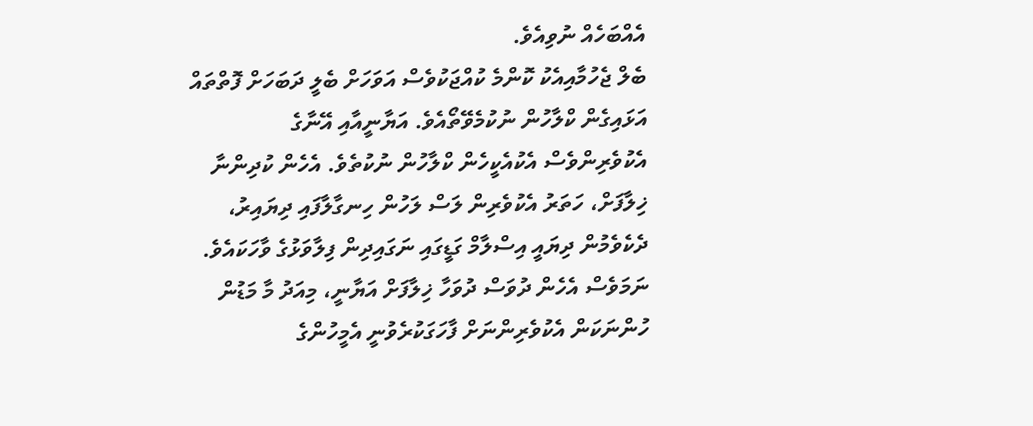އެއްބަހެއް ނުވިއެވެ.
ބެލް ޖެހުމާއިއެކު ކޮންމެ ކުއްޖަކުވެސް އަވަހަށް ބެލީ ދަބަހަށް ފޮތްތައް އަޅައިގެން ކްލާހުން ނުކުމެވޭތޯއެވެ. އަޔާނީއާއި އޭނާގެ އެކުވެރިންވެސް އެކުއެކީހެން ކްލާހުން ނުކުތެވެ. އެހެން ކުދިންނާ ޚިލާފަށް، ހަތަރު އެކުވެރިން ލަސް ލަހުން ހިނގާލާފައި ދިޔައިރު، ދެކެވެމުން ދިޔައީ އިސްލާމް ގަޑީގައި ނަގައިދިން ފިލާވަޅުގެ ވާހަކައެވެ. ނަމަވެސް އެހެން ދުވަސް ދުވަހާ ޚިލާފަށް އަޔާނީ، މިއަދު މާ މަޑުން ހުންނަކަން އެކުވެރިންނަށް ފާހަގަކުރެވުނީ އެމީހުންގެ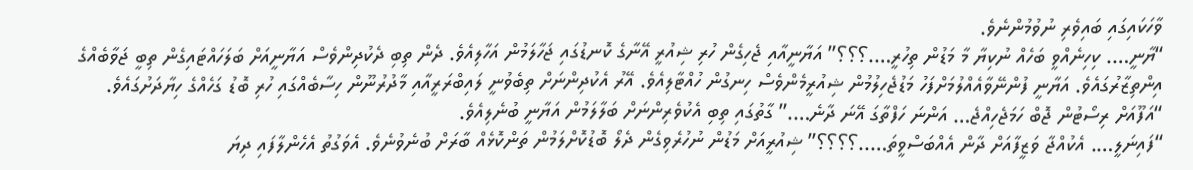ވާހަކައިގައި ބައިވެރި ނުވުމުންނެވެ.
“ޔާނީ…. ކިހިނެއްވީ ބަހެއް ނުކިޔާ މާ މަޑުން ތިހުރީ….؟؟؟” އަޔާނީއާއި ޖެހިގެން ހުރި ޝިއުރީ އޭނާގެ ކޮނޑުގައި ޖަހާލަމުން އަހާލިއެވެ. ދެން ތިބި ދެކުދިންވެސް އަޔާނީއަށް ބަލަހައްޓައިގެން ތިބީ ޖަވާބެއްގެ އިންތިޒާރުގައެވެ. އަޔާނީ ފުންނޭވާއެއްލުމަށްފަހު މަޑުޖެހިލުމުން ޝިއުރީމެންވެސް ހިނގުން ހުއްޓާލިއެވެ. އޭރު އެކުދިންނަށް ތިބެވުނީ ލައިބްރަރީއާއި މާދުރުނޫން ހިސާބެއްގައި ހުރި ބޮޑު ގަހެއްގެ ހިޔާދަށުގައެވެ.
“އަފޫއަށް ރިސޯޓުން ޖޮބް ހަމަޖެހިއްޖެ… އަންނަ ހަފްތާގަ އޭނަ ދާނެ….” ގާތުގައި ތިބި އެކުވެރިންނަށް ބަލާލަމުން އަޔާނީ ބުނެލިއެވެ.
“ފައިނަލީ…. އެކުއްޖާ ވަޒީފާއަށް ދާން އެއްބަސްވީތަ…..؟؟؟؟” ޝިއުރީއަށް މަޑުން ނުހުރެވިގެން ދެލޯ ބޮޑުކޮށްލަމުން ތަންކޮޅެއް ބާރަށް ބުނެވުނެވެ. އެވަގުތު އެހެންލާފައި ދިޔަ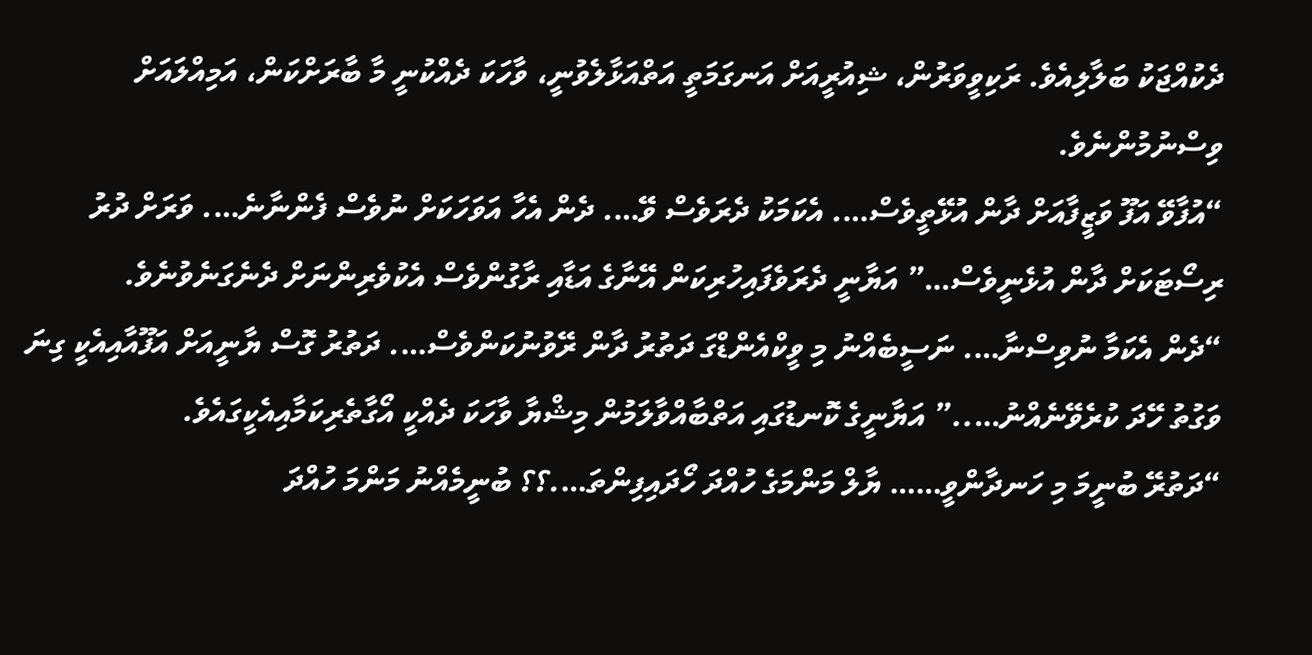ދެކުއްޖަކު ބަލާލިއެވެ. ރަކިވީވަރުން، ޝިއުރީއަށް އަނގަމަތީ އަތްއަޅާލެވުނީ، ވާހަކަ ދެއްކުނީ މާ ބާރަށްކަން، އަމިއްލައަށް ވިސްނުމުންނެވެ.
“އުފާވޭ އަފޫ ވަޒީފާއަށް ދާން އުޅޭތީވެސް…. އެކަމަކު ދެރަވެސް ވޭ…. ދެން އެހާ އަވަހަކަށް ނުވެސް ފެންނާނެ…. ވަރަށް ދުރު ރިސޯޓަކަށް ދާން އުޅެނީވެސް…” އަޔާނީ ދެރަވެފައިހުރިކަން އޭނާގެ އަޑާއި ރާގުންވެސް އެކުވެރިންނަށް ދެނެގަނެވުނެވެ.
“ދެން އެކަމާ ނުވިސްނާ…. ނަސީބެއްނު މި ވީކްއެންޑްގަ ދަތުރު ދާން ރޭވުނުކަންވެސް…. ދަތުރު ގޮސް ޔާނީއަށް އަފޫއާއިއެކީ ގިނަ ވަގުތު ހޭދަ ކުރެވޭނެއްނު…..” އަޔާނީގެ ކޮނޑުގައި އަތްބާއްވާލަމުން މިޝްޔާ ވާހަކަ ދެއްކީ އޯގާތެރިކަމާއިއެކީގައެވެ.
“ދަތުރޭ ބުނީމަ މި ހަނދާންވީ…… ޔާލް މަންމަގެ ހުއްދަ ހޯދައިފިންތަ….؟؟ ބުނީމެއްނު މަންމަ ހުއްދަ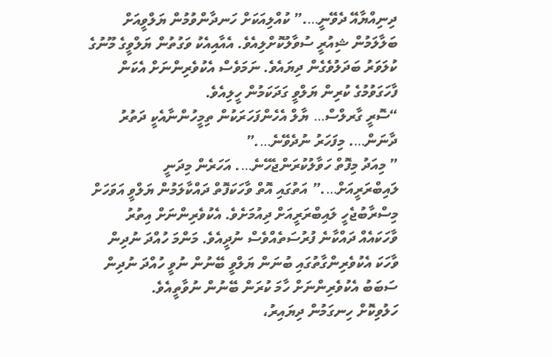ދިނިއްޔާއޭ ދެވޭނީ….” ކުއްލިއަކަށް ހަނދާންވުމުން ޔަލްވީއަށް ބަލާލަމުން ޝިއުރީ ސުވާލުކޮށްލިއެވެ. އެއާއިއެކު ވަގުތުން ޔަލްވީގެ މޫނުގެ ކުލަވަރު ބަދަލުވެގެން ދިޔައެވެ. ނަމަވެސް އެކުވެރިންނަށް އެކަން ފާހަގަވުމުގެ ކުރިން ޔަލްވީ ގަދަކަމުން ހީލިއެވެ.
“ސޮރީ ގާރލްސް… ޔާލް އެހެންފަހަރަކުން ތިމީހުންނާއެކީ ދަތުރު ދާނަން…. މިފަހަރު ނުދެވޭނެ….”
” މިއަދު މިފޮތް ހަވާލުކުރަންޖެހޭނެ…. އަހަރެން މިދަނީ ލައިބްރަރީއަށް….” އަތުގައި އޮތް ވާހަކަފޮތް ދައްކާލަމުން ޔަލްވީ އަވަހަށް މިސްރާބުޖެހީ ލައިބްރަރީއަށް ދިއުމަށެވެ. އެކުވެރިންނަށް އިތުރު ވާހަކައެއް ދައްކާނެ ފުރުސަތެއްވެސް ނުދީއެވެ. މަންމަ ހުއްދަ ނުދިން ވާހަކަ އެކުވެރިންގާތުގައި ބުނަން ޔަލްވީ ބޭނުން ނުވީ ހުއްދަ ނުދިން ސަބަބު އެކުވެރިންނަށް ހާމަ ކުރަން ބޭނުން ނުވާތީއެވެ.
ހަލުވިކޮށް ހިނގަމުން ދިޔައިރު،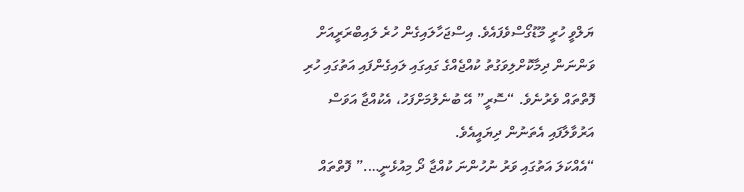ޔަލްވީ ހުރީ މޫޑުގޯސްވެފައެވެ. އިސްޖަހާލައިގެން ހުރެ ލައިބްރަރީއަށް ވަންނަން ދިމާކޮށްލިވަގުތު ކުއްޖެއްގެ ގައިގައި ލައިގެންފައި އަތުގައި ހުރި ފޮތްތައް ވެރުނެވެ. “ސޮރީ” އޭ ބުނެލުމަށްފަހު، އެކުއްޖާ އަވަސް އަރުވާލާފައި އެތަނުން ދިޔައީއެވެ.
“އެއްކަލަ އަތުގައި ވަރު ނުހުންނަ ކުއްޖާ ދޯ މިއުޅެނީ….” ފޮތްތައް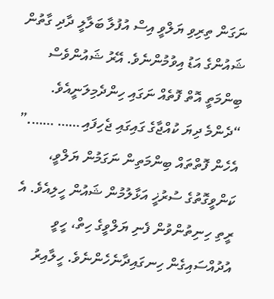ނަގަން ތިރިވި ޔަލްވީ އިސް އުފުލާ ބަލާލީ ދާދި ގާތުން ޝައުންގެ އަޑު އިވުމުންނެވެ. އޭރު ޝައުންވެސް ބިންމަތީ އޮތް ފޮތެއް ނަގައި ހިންދެމިލަނީއެވެ.
“ދެންމެ ދިޔަ ކުއްޖާގެ ގައިގައި ޖެހިފައި …… …….” އެހެން ފޮތްތައް ބިންމަތިން ނަގަމުން ޔަލްވީ، ކަންވީގޮތުގެ ސުރުޚީ އަޅާލުމުން ޝައުން ހީލިއެވެ. އެ ރީތި ހިނިތުންވުން ފެނި ޔަލްވީގެ ހިތް، ހީވީ އުދުއްސައިގެން ހިނގައިދާނެހެންނެވެ. ހީލާއިރު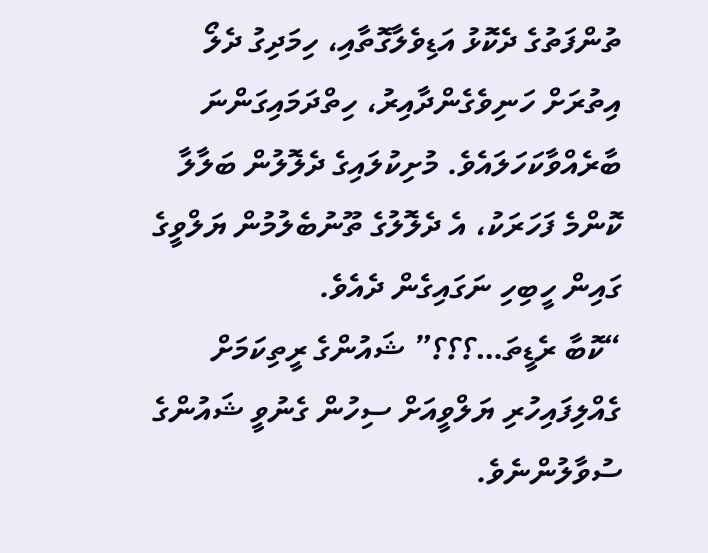ތުންފަތުގެ ދެކޮޅު އަޑިވެލާގޮތާއި، ހިމަދިގު ދެލޯ އިތުރަށް ހަނިވެގެންދާއިރު، ހިތްދަމައިގަންނަ ބާރެއްވާކަހަލައެވެ. މުށިކުލައިގެ ދެލޮލުން ބަލާލާ ކޮންމެ ފަހަރަކު، އެ ދެލޮލުގެ ތޫނުބެލުމުން ޔަލްވީގެ ގައިން ހީބިހި ނަގައިގެން ދެއެވެ.
“ކޮބާ ރެޑީތަ…؟؟؟” ޝައުންގެ ރީތިކަމަށް ގެއްލިފައިހުރި ޔަލްވީއަށް ސިހުން ގެނުވީ ޝައުންގެ ސުވާލުންނެވެ.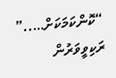“ކޮންކަމަކަށް…..” ރަކިވީވަރުން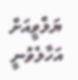ޔަލްވީއަށް އަހާލެވުނީ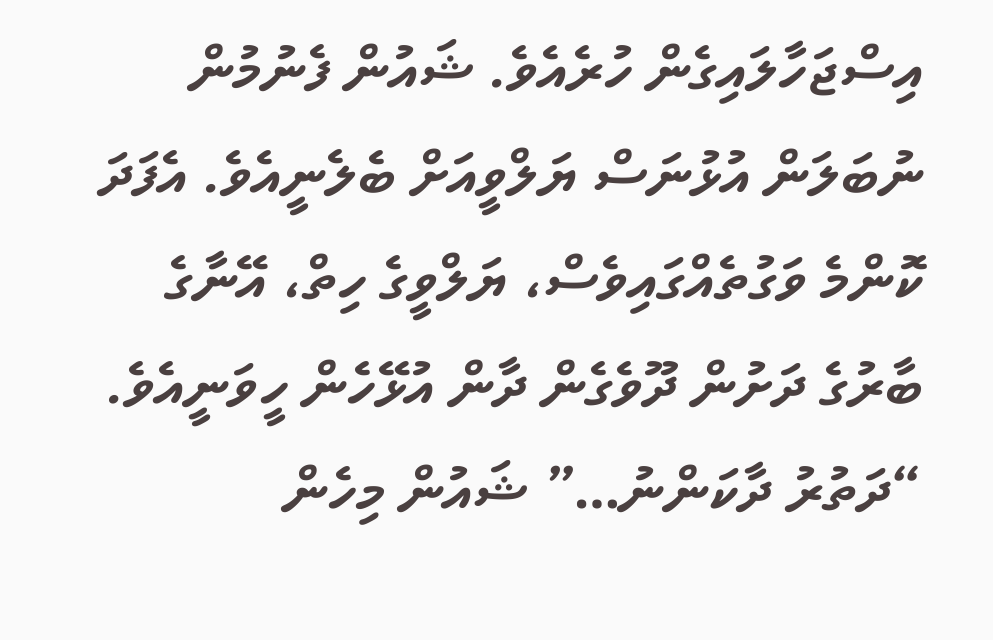އިސްޖަހާލައިގެން ހުރެއެވެ. ޝައުން ފެނުމުން ނުބަލަން އުޅުނަސް ޔަލްވީއަށް ބެލެނީއެވެ. އެފަދަ ކޮންމެ ވަގުތެއްގައިވެސް، ޔަލްވީގެ ހިތް، އޭނާގެ ބާރުގެ ދަށުން ދޫވެގެން ދާން އުޅޭހެން ހީވަނީއެވެ.
“ދަތުރު ދާކަންނު…” ޝައުން މިހެން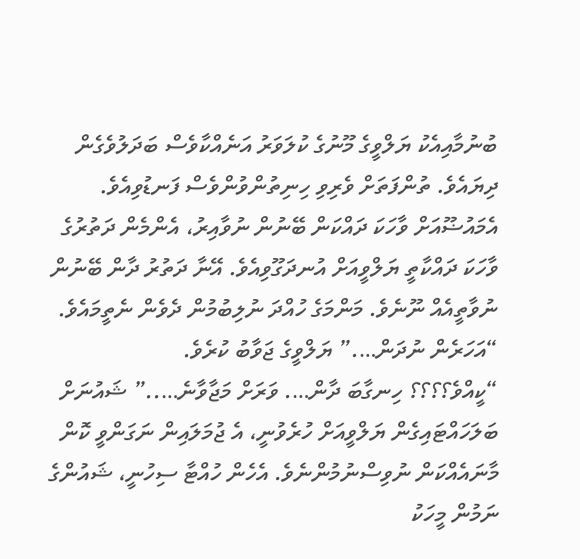ބުނުމާއިއެކު ޔަލްވީގެ މޫނުގެ ކުލަވަރު އަނެއްކާވެސް ބަދަލުވެގެން ދިޔައެވެ. ތުންފަތަށް ވެރިވި ހިނިތުންވުންވެސް ފަނޑުވިއެވެ. އެމައުޟޫއަށް ވާހަކަ ދައްކަން ބޭނުން ނުވާއިރު، އެންމެން ދަތުރުގެ ވާހަކަ ދައްކާތީ ޔަލްވީއަށް އުނދަގޫވިއެވެ. އޭނާ ދަތުރު ދާން ބޭނުން ނުވާތީއެއް ނޫނެވެ. މަންމަގެ ހުއްދަ ނުލިބުމުން ދެވެން ނެތީމައެވެ.
“އަހަރެން ނުދަން….” ޔަލްވީގެ ޖަވާބު ކުރެވެ.
“ކީއްވެ؟؟؟؟ ހިނގާބަ ދާން…. ވަރަށް މަޖާވާނެ…..” ޝައުނަށް ބަލަހައްޓައިގެން ޔަލްވީއަށް ހުރެވުނީ، އެ ޖުމަލައިން ނަގަންވީ ކޮން މާނައެއްކަން ނުވިސްނުމުންނެވެ. އެހެން ހުއްޓާ ސިހުނީ، ޝައުންގެ ނަމުން މީހަކު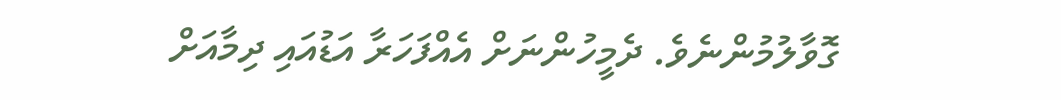ގޮވާލުމުންނެވެ. ދެމީހުންނަށް އެއްފަހަރާ އަޑުއައި ދިމާއަށް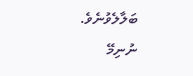ބަލާލެވުނެވެ.
ނުނިމޭ